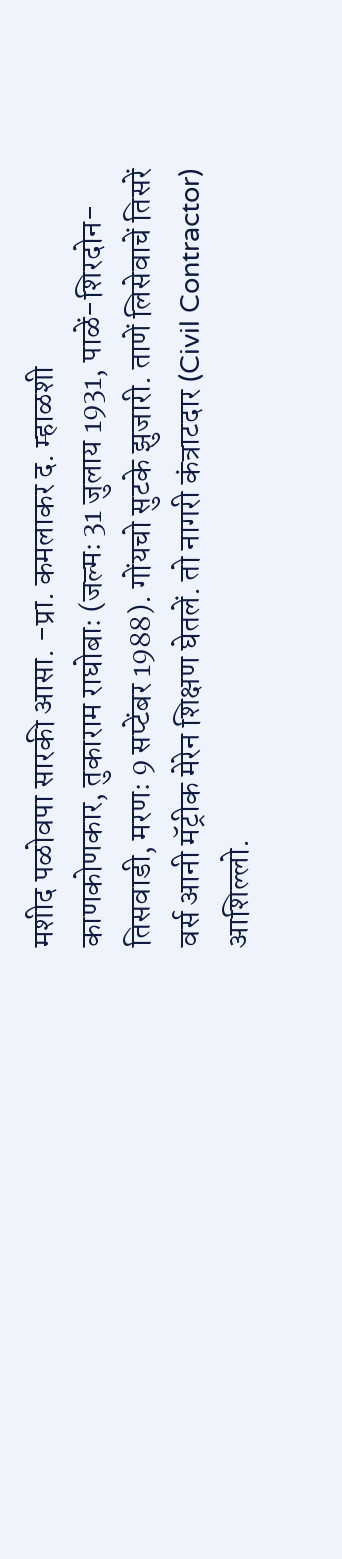मशीद पळोवपा सारकी आसा. -प्रा. कमलाकर द. म्हाळशी
काणकोणकार, तुकाराम राघोबाः (जल्मः 31 जुलाय 1931, पाळें-शिरदोन-तिसवाडी, मरणः 9 सप्टेंबर 1988). गोंयचो सुटके झुजारी. ताणें लिसेवाचें तिसरें वर्स आनी मॅट्रीक मेरेन शिक्षण घेतलें. तो नागरी कंत्राटदार (Civil Contractor) आशिल्लो.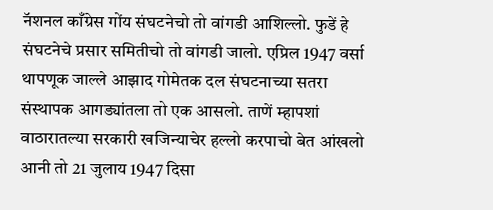नॅशनल काँग्रेस गोंय संघटनेचो तो वांगडी आशिल्लो. फुडें हे संघटनेचे प्रसार समितीचो तो वांगडी जालो. एप्रिल 1947 वर्सा थापणूक जाल्ले आझाद गोमेतक दल संघटनाच्या सतरा संस्थापक आगड्यांतला तो एक आसलो. ताणें म्हापशां वाठारातल्या सरकारी खजिन्याचेर हल्लो करपाचो बेत आंखलो आनी तो 21 जुलाय 1947 दिसा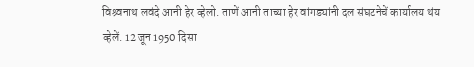विश्र्वनाथ लवंदे आनी हेर व्हेलो. ताणें आनी ताच्या हेर वांगड्यांनी दल संघटनेचें कार्यालय थंय व्हेलें. 12 जून 1950 दिसा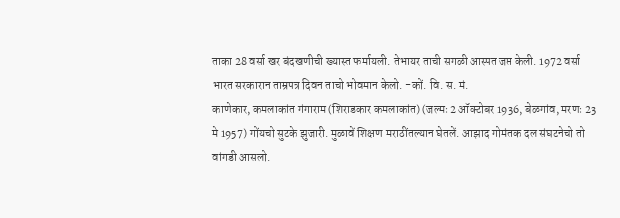ताका 28 वर्सा खर बंदखणीची ख्यास्त फर्मायली. तेभायर ताची सगळी आस्पत जप्त केली. 1972 वर्सा भारत सरकारान ताम्रपत्र दिवन ताचो भोवमान केलो. -कों. वि. स. मं.
काणेकार, कमलाकांत गंगाराम (शिराडकार कमलाकांत) (जल्मः 2 ऑक्टोबर 1936, बेळगांव, मरणः 23 मे 1957) गोंयचो सुटके झुजारी. मुळावें शिक्षण मराठींतल्यान घेतलें. आझाद गोमंतक दल संघटनेचो तो वांगडी आसलो.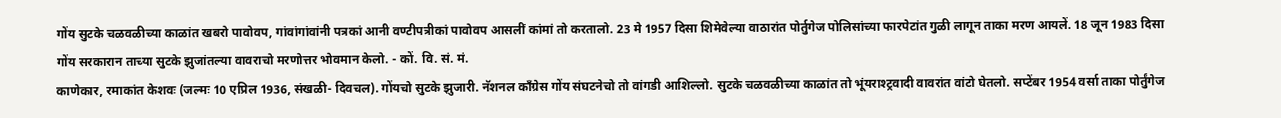गोंय सुटके चळवळीच्या काळांत खबरो पावोवप, गांवांगांवांनी पत्रकां आनी वण्टीपत्रीकां पावोवप आसलीं कांमां तो करतालो. 23 मे 1957 दिसा शिमेवेल्या वाठारांत पोर्तुगेज पोलिसांच्या फारपेटांत गुळी लागून ताका मरण आयलें. 18 जून 1983 दिसा गोंय सरकारान ताच्या सुटके झुजांतल्या वावराचो मरणोत्तर भोवमान केलो. - कों. वि. सं. मं.
काणेकार, रमाकांत केशवः (जल्मः 10 एप्रिल 1936, संखळी- दिवचल). गोंयचो सुटके झुजारी. नॅशनल काँग्रेस गोंय संघटनेचो तो वांगडी आशिल्लो. सुटके चळवळीच्या काळांत तो भूंयराश्ट्रवादी वावरांत वांटो घेतलो. सप्टेंबर 1954 वर्सा ताका पोर्तुंगेज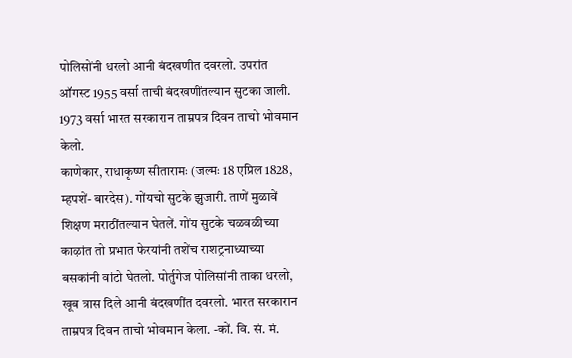पोलिसोंनी धरलो आनी बंदखणीत दवरलो. उपरांत ऑगस्ट 1955 वर्सा ताची बंदखणींतल्यान सुटका जाली. 1973 वर्सा भारत सरकारान ताम्रपत्र दिवन ताचो भोवमान केलो.
काणेकार, राधाकृष्ण सीतारामः (जल्मः 18 एप्रिल 1828, म्हपशें- बारदेस). गोंयचो सुटके झुजारी. ताणें मुळावें शिक्षण मराठींतल्यान घेतलें. गोंय सुटके चळवळीच्या काऴांत तो प्रभात फेरयांनी तशेंच राशट्रनाध्याच्या बसकांनी वांटो घेतलो. पोर्तुगेज पोलिसांनी ताका धरलो, खूब त्रास दिले आनी बंदखणींत दवरलो. भारत सरकारान ताम्रपत्र दिवन ताचो भोवमान केला. -कों. वि. सं. मं.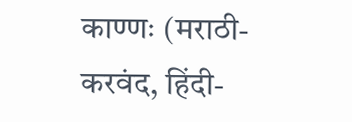काण्णः (मराठी- करवंद, हिंदी-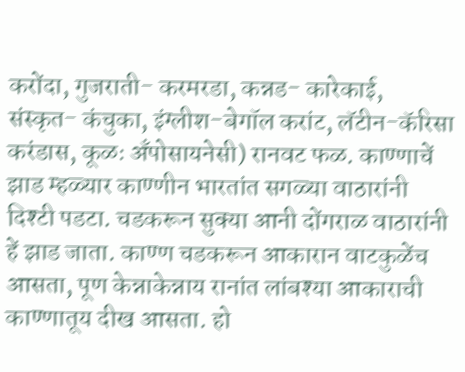करोंदा, गुजराती- करमरडा, कन्नड- कारेकाई, संस्कृत- कंचुका, इंग्लीश-बेगॉल करांट, लॅटीन-कॅरिसा करंडास, कूळः अँपोसायनेसी) रानवट फळ. काण्णाचें झाड म्हळ्यार काण्णीन भारतांत सगळ्या वाठारांनी दिश्टी पडटा. चडकरून सुक्या आनी दोंगराळ वाठारांनी हें झाड जाता. काण्ण चडकरून आकारान वाटकुळेंच आसता, पूण केन्नाकेन्नाय रानांत लांबश्या आकाराची काण्णातूय दीख आसता. हो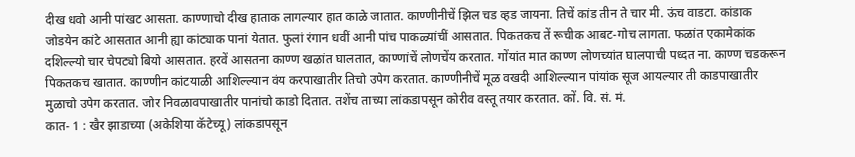दीख धवो आनी पांखट आसता. काण्णाचो दीख हाताक लागल्यार हात काळे जातात. काण्णीनीचें झिल चड व्हड जायना. तिचें कांड तीन ते चार मी. ऊंच वाडटा. कांडाक जोडयेन कांटे आसतात आनी ह्या कांट्याक पानां येतात. फुलां रंगान धवीं आनी पांच पाकळ्यांचीं आसतात. पिकतकच तें रूचीक आबट-गोच लागता. फळांत एकामेकांक दशिल्ल्यो चार चेपट्यो बियो आसतात. हरवें आसतना काण्ण खऴांत घालतात, काण्णांचें लोणचेंय करतात. गोंयांत मात काण्ण लोणच्यांत घालपाची पध्दत ना. काण्ण चडकरून पिकतकच खातात. काण्णीन कांटयाळी आशिल्ल्यान वंय करपाखातीर तिचो उपेग करतात. काण्णीनीचें मूळ वखदी आशिल्ल्यान पांयांक सूज आयल्यार ती काडपाखातीर मुळाचो उपेग करतात. जोर निवळावपाखातीर पानांचो काडो दितात. तशेंच ताच्या लांकडापसून कोरीव वस्तू तयार करतात. कों. वि. सं. मं.
कात- 1 : खैर झाडाच्या (अकेशिया कॅटेच्यू) लांकडापसून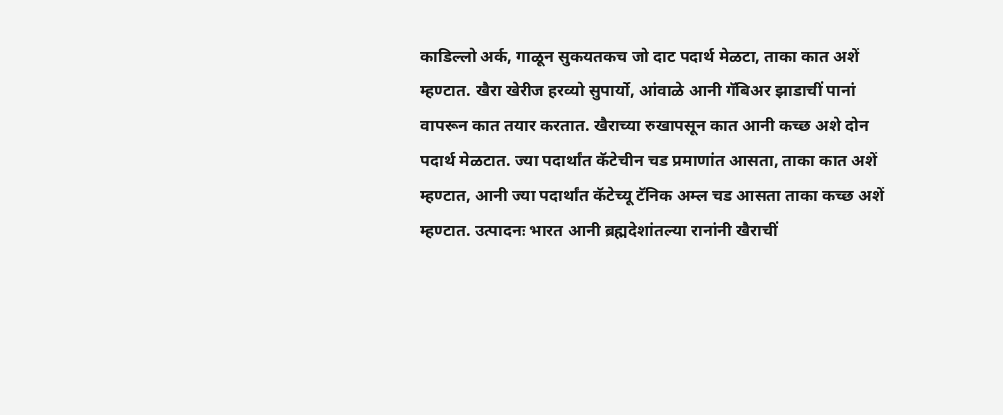काडिल्लो अर्क, गाळून सुकयतकच जो दाट पदार्थ मेळटा, ताका कात अशें म्हण्टात. खैरा खेरीज हरव्यो सुपार्यो, आंवाळे आनी गॅबिअर झाडाचीं पानां वापरून कात तयार करतात. खैराच्या रुखापसून कात आनी कच्छ अशे दोन पदार्थ मेळटात. ज्या पदार्थांत कॅटेचीन चड प्रमाणांत आसता, ताका कात अशें म्हण्टात, आनी ज्या पदार्थांत कॅटेच्यू टॅनिक अम्ल चड आसता ताका कच्छ अशें म्हण्टात. उत्पादनः भारत आनी ब्रह्मदेशांतल्या रानांनी खैराचीं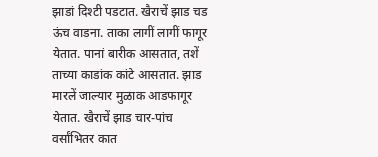झाडां दिश्टी पडटात. खैराचें झाड चड ऊंच वाडना. ताका लागीं लागीं फागूर येतात. पानां बारीक आसतात, तशें ताच्या काडांक कांटे आसतात. झाड मारलें जाल्यार मुळाक आडफागूर येतात. खैराचें झाड चार-पांच वर्सांभितर कात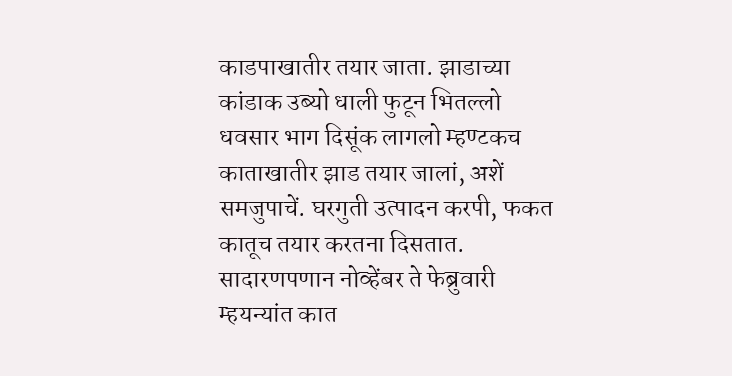काडपाखातीर तयार जाता. झाडाच्या कांडाक उब्यो धाली फुटून भितल्लो धवसार भाग दिसूंक लागलो म्हण्टकच काताखातीर झाड तयार जालां, अशें समजुपाचें. घरगुती उत्पादन करपी, फकत कातूच तयार करतना दिसतात. सादारणपणान नोव्हेंबर ते फेब्रुवारी म्हयन्यांत कात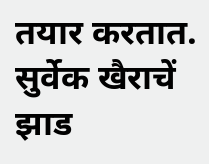तयार करतात. सुर्वेक खैराचें झाड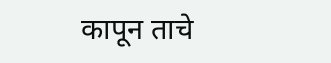कापून ताचे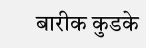बारीक कुडके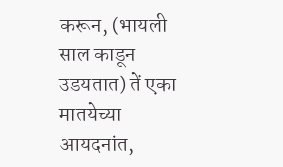करून, (भायली साल काडून उडयतात) तें एका मातयेच्या आयदनांत,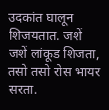उदकांत घालून शिजयतात. जशें जशें लांकूड शिजता, तसो तसो रोस भायर सरता.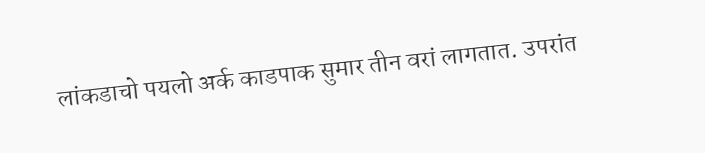लांकडाचो पयलो अर्क काडपाक सुमार तीन वरां लागतात. उपरांत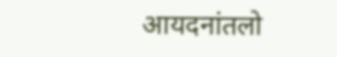आयदनांतलो